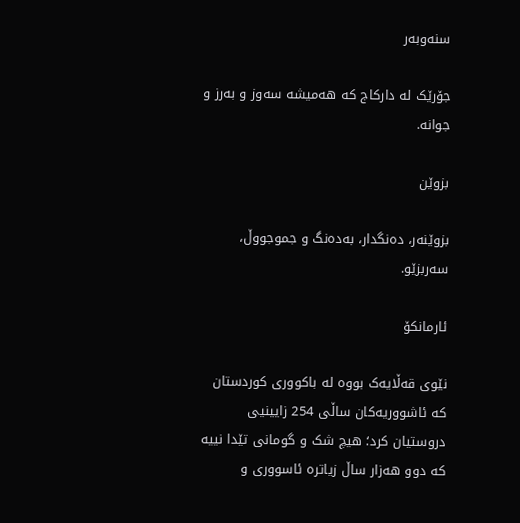سنەوبەر

جۆرێک لە دارکاج کە هەمیشە سەوز و بەرز و جوانە.

بزوێن

بزوێنەر، دەنگدار، بەدەنگ و جموجووڵ، سەربزێو.

ئارمانکۆ

نێوی قەڵایەک بووە لە باکوور‌ی کوردستان کە ئاشووریەکان ساڵی 254 زایینیی دروستیان کرد؛ هیچ شک و گومانی تێدا نییە کە دوو هەزار ساڵ زیاترە ئاسووری و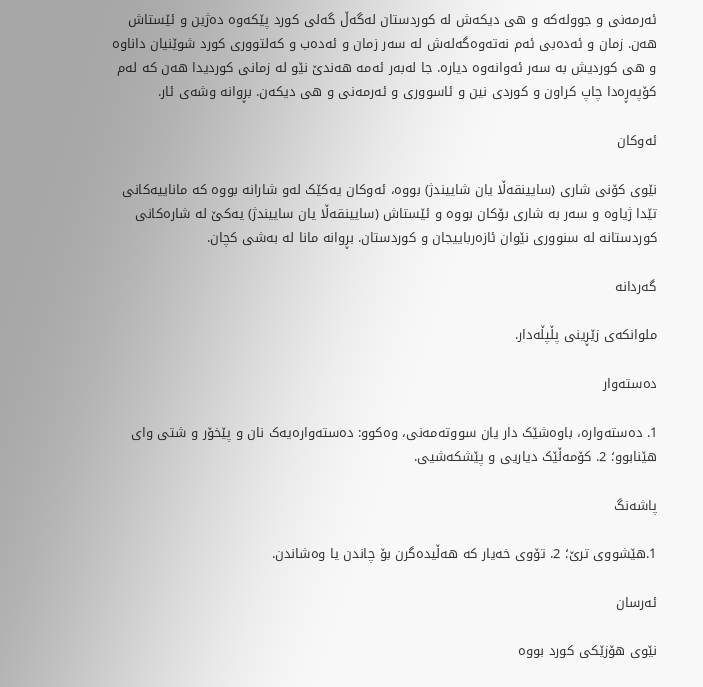ئەرمەنی و جوولەکە و هی دیکەش لە کوردستان لەگەڵ گەلی کورد پێکەوە دەژین و ئێستاش هەن. زمان و ئەدەبی ئەم نەتەوەگەلەش لە سەر زمان و ئەدەب و کەلتووری کورد شوێنیان داناوە و هی کوردیش بە سەر ئەوانەوە دیارە. جا لەبەر ئەمە هەندێ نێو لە زمانی کوردیدا هەن کە لەم کۆپەڕەدا چاپ کراون و کوردی نین و ئاسووری و ئەرمەنی و هی دیکەن. بڕوانە وشەی ئار.

ئەوکان

نێوی کۆنی شاری (سایینقەڵا یان شاییندژ) بووە، ئەوکان یەکێک لەو شارانە بووە کە ماناییەکانی تێدا ژیاوە و سەر بە شاری بۆکان بووە و ئێستاش (سایینقەڵا یان ساییندژ) یەکێ لە شارەکانی کوردستانە لە سنووری نێوان ئازەرباییجان و کوردستان. بڕوانە مانا لە بەشی کچان.

گەردانە

ملوانکەی زێڕینی پڵپڵەدار.

دەستەوار

1. ده‌سته‌واره‌، باوه‌شێک دار یان سووته‌مه‌نی، وه‌کوو: ده‌سته‌واره‌یه‌ک نان و پێخۆر و شتی وای هێنابوو؛ 2. کۆمه‌ڵێک دیاریی و پێشکه‌شیی.

پاشەنگ

1.هێشووی ترێ؛ 2. تۆوی خەیار کە هەڵیدەگرن بۆ چاندن یا وەشاندن.

ئه‌رسان

نێوی هۆزێکی کورد بووه‌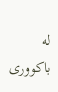له‌ باکووری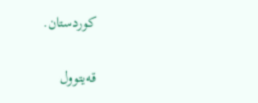کوردستان.

قەیتوول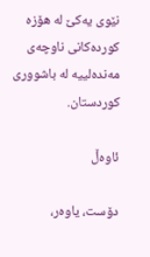نێوی یەکێ لە هۆزە کوردەکانی ناوچەی مەندەلییە لە باشووری کوردستان.

ئاوەڵ

دۆست، یاوەر،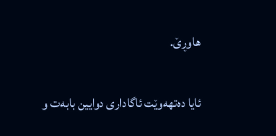هاوڕێ.

ئایا دەتهەوێت ئاگاداری دوایین بابەت و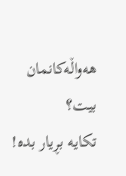هەواڵەکانمان بیت؟
تکایە بڕیار بدە!